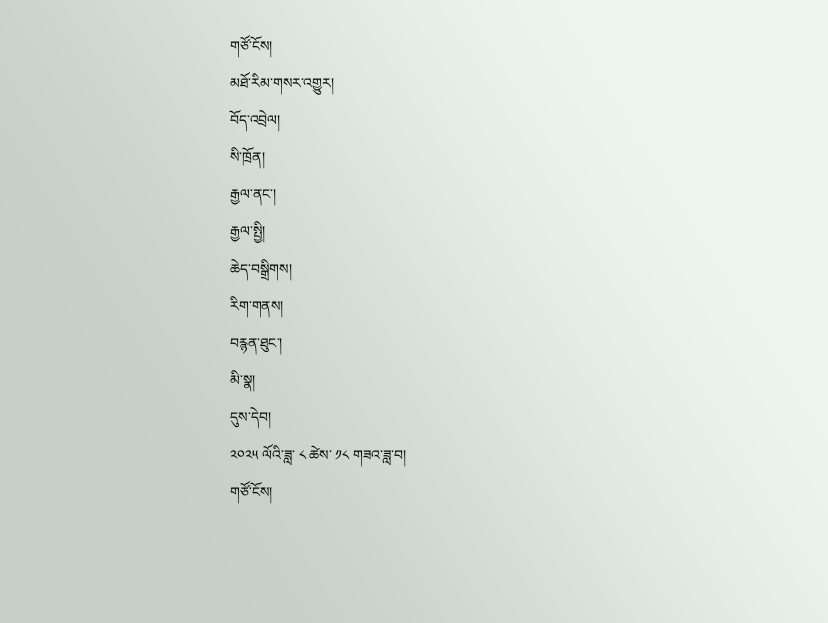གཙོ་ངོས།
མཐོ་རིམ་གསར་འགྱུར།
བོད་འབྲེལ།
སི་ཁྲོན།
རྒྱལ་ནང་།
རྒྱལ་སྤྱི།
ཆེད་བསྒྲིགས།
རིག་གནས།
བརྙན་ཐུང་།
མི་སྣ།
དུས་དེབ།
༢༠༢༥ ལོའི་ཟླ་ ༨ ཚེས་ ༡༨ གཟའ་ཟླ་བ།
གཙོ་ངོས།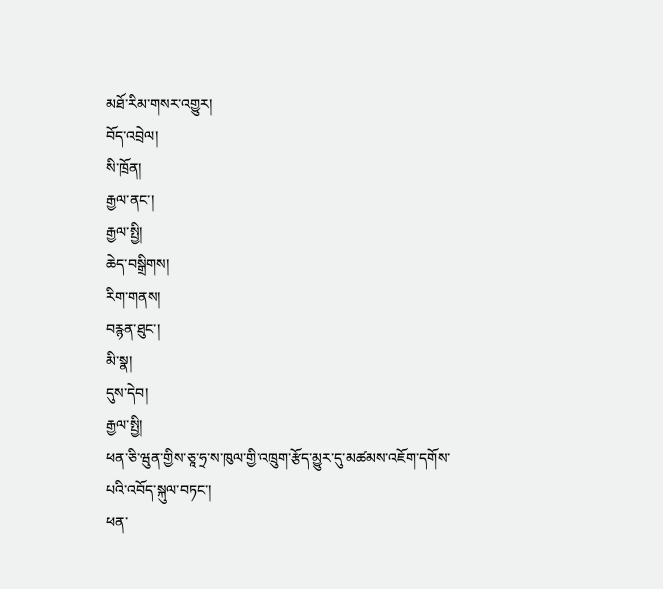མཐོ་རིམ་གསར་འགྱུར།
བོད་འབྲེལ།
སི་ཁྲོན།
རྒྱལ་ནང་།
རྒྱལ་སྤྱི།
ཆེད་བསྒྲིགས།
རིག་གནས།
བརྙན་ཐུང་།
མི་སྣ།
དུས་དེབ།
རྒྱལ་སྤྱི།
ཕན་ཅི་ཝུན་གྱིས་ཅཱ་ཧྲ་ས་ཁུལ་གྱི་འཁྲུག་རྩོད་མྱུར་དུ་མཚམས་འཇོག་དགོས་པའི་འབོད་སྐུལ་བཏང་།
ཕན་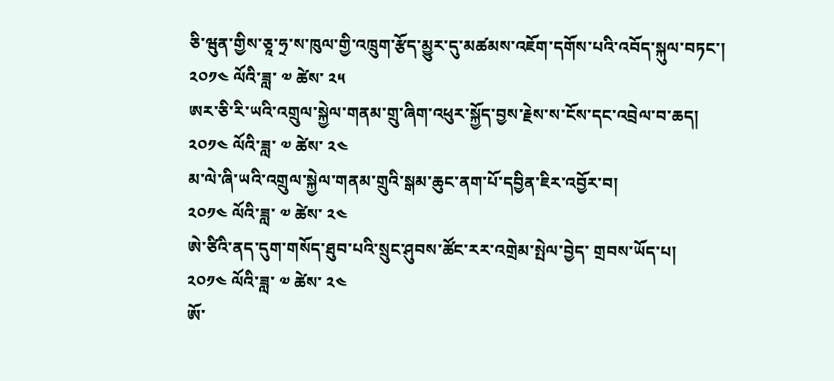ཅི་ཝུན་གྱིས་ཅཱ་ཧྲ་ས་ཁུལ་གྱི་འཁྲུག་རྩོད་མྱུར་དུ་མཚམས་འཇོག་དགོས་པའི་འབོད་སྐུལ་བཏང་།
༢༠༡༤ ལོའི་ཟླ་ ༧ ཚེས་ ༢༥
ཨར་ཅི་རི་ཡའི་འགྲུལ་སྐྱེལ་གནམ་གྲུ་ཞིག་འཕུར་སྐྱོད་བྱས་རྗེས་ས་ངོས་དང་འབྲེལ་བ་ཆད།
༢༠༡༤ ལོའི་ཟླ་ ༧ ཚེས་ ༢༤
མ་ལེ་ཞི་ཡའི་འགྲུལ་སྐྱེལ་གནམ་གྲུའི་སྒམ་ཆུང་ནག་པོ་དབྱིན་ཇིར་འབྱོར་བ།
༢༠༡༤ ལོའི་ཟླ་ ༧ ཚེས་ ༢༤
ཨེ་ཙིའི་ནད་དུག་གསོད་ཐུབ་པའི་སྲུང་ཤུབས་ཚོང་རར་འགྲེམ་སྤེལ་བྱེད་ གྲབས་ཡོད་པ།
༢༠༡༤ ལོའི་ཟླ་ ༧ ཚེས་ ༢༤
ཨོ་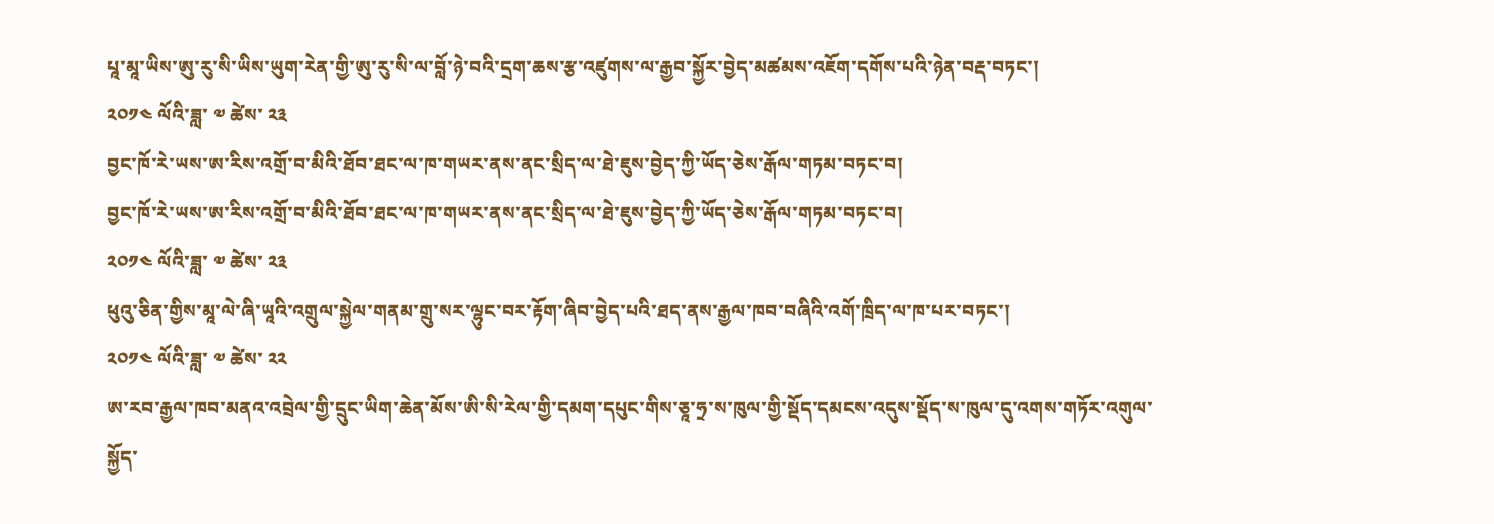པཱ་མཱ་ཡིས་ཨུ་རུ་སི་ཡིས་ཡུག་རེན་གྱི་ཨུ་རུ་སི་ལ་བློ་ཉེ་བའི་དྲག་ཆས་རྩ་འཛུགས་ལ་རྒྱབ་སྐྱོར་བྱེད་མཚམས་འཇོག་དགོས་པའི་ཉེན་བརྡ་བཏང་།
༢༠༡༤ ལོའི་ཟླ་ ༧ ཚེས་ ༢༣
བྱང་ཁོ་རེ་ཡས་ཨ་རིས་འགྲོ་བ་མིའི་ཐོབ་ཐང་ལ་ཁ་གཡར་ནས་ནང་སྲིད་ལ་ཐེ་ཇུས་བྱེད་ཀྱི་ཡོད་ཅེས་རྒོལ་གཏམ་བཏང་བ།
བྱང་ཁོ་རེ་ཡས་ཨ་རིས་འགྲོ་བ་མིའི་ཐོབ་ཐང་ལ་ཁ་གཡར་ནས་ནང་སྲིད་ལ་ཐེ་ཇུས་བྱེད་ཀྱི་ཡོད་ཅེས་རྒོལ་གཏམ་བཏང་བ།
༢༠༡༤ ལོའི་ཟླ་ ༧ ཚེས་ ༢༣
ཕུའུ་ཅིན་གྱིས་མཱ་ལེ་ཞི་ཡཱའི་འགྲུལ་སྐྱེལ་གནམ་གྲུ་སར་ལྷུང་བར་རྟོག་ཞིབ་བྱེད་པའི་ཐད་ནས་རྒྱལ་ཁབ་བཞིའི་འགོ་ཁྲིད་ལ་ཁ་པར་བཏང་།
༢༠༡༤ ལོའི་ཟླ་ ༧ ཚེས་ ༢༢
ཨ་རབ་རྒྱལ་ཁབ་མནའ་འབྲེལ་གྱི་དྲུང་ཡིག་ཆེན་མོས་ཨི་སི་རེལ་གྱི་དམག་དཔུང་གིས་ཅཱ་ཧྲ་ས་ཁུལ་གྱི་སྡོད་དམངས་འདུས་སྡོད་ས་ཁུལ་དུ་འགས་གཏོར་འགུལ་སྐྱོད་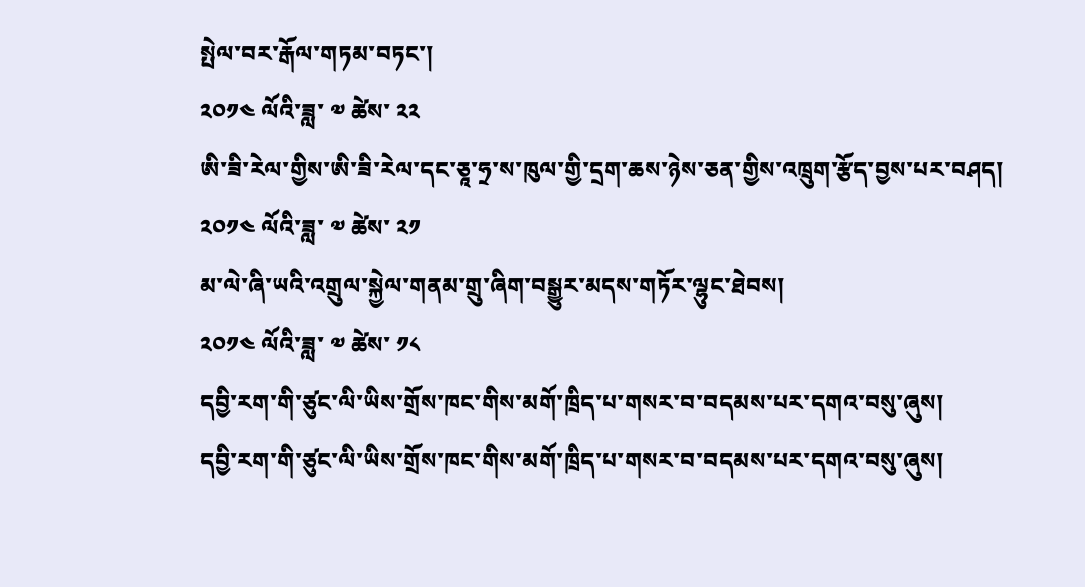སྤེལ་བར་རྒོལ་གཏམ་བཏང་།
༢༠༡༤ ལོའི་ཟླ་ ༧ ཚེས་ ༢༢
ཨི་ཟི་རེལ་གྱིས་ཨི་ཟི་རེལ་དང་ཅཱ་ཧྲ་ས་ཁུལ་གྱི་དྲག་ཆས་ཉེས་ཅན་གྱིས་འཁྲུག་རྩོད་བྱས་པར་བཤད།
༢༠༡༤ ལོའི་ཟླ་ ༧ ཚེས་ ༢༡
མ་ལེ་ཞི་ཡའི་འགྲུལ་སྐྱེལ་གནམ་གྲུ་ཞིག་བསྒྱུར་མདས་གཏོར་ལྷུང་ཐེབས།
༢༠༡༤ ལོའི་ཟླ་ ༧ ཚེས་ ༡༨
དབྱི་རག་གི་ཙུང་ལི་ཡིས་གྲོས་ཁང་གིས་མགོ་ཁྲིད་པ་གསར་བ་བདམས་པར་དགའ་བསུ་ཞུས།
དབྱི་རག་གི་ཙུང་ལི་ཡིས་གྲོས་ཁང་གིས་མགོ་ཁྲིད་པ་གསར་བ་བདམས་པར་དགའ་བསུ་ཞུས།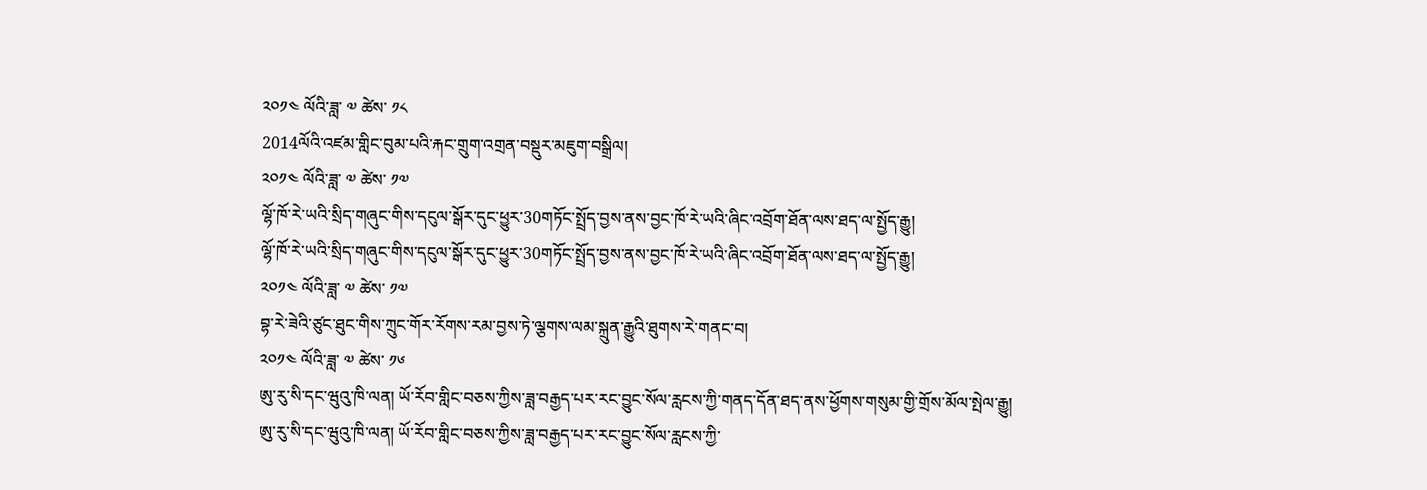༢༠༡༤ ལོའི་ཟླ་ ༧ ཚེས་ ༡༨
2014ལོའི་འཛམ་གླིང་བུམ་པའི་རྐང་གྲུག་འགྲན་བསྡུར་མཇུག་བསྒྲིལ།
༢༠༡༤ ལོའི་ཟླ་ ༧ ཚེས་ ༡༧
ལྷོ་ཁོ་རེ་ཡའི་སྲིད་གཞུང་གིས་དངུལ་སྒོར་དུང་ཕྱུར་30གཏོང་སྤྲོད་བྱས་ནས་བྱང་ཁོ་རེ་ཡའི་ཞིང་འབྲོག་ཐོན་ལས་ཐད་ལ་སྤྱོད་རྒྱུ།
ལྷོ་ཁོ་རེ་ཡའི་སྲིད་གཞུང་གིས་དངུལ་སྒོར་དུང་ཕྱུར་30གཏོང་སྤྲོད་བྱས་ནས་བྱང་ཁོ་རེ་ཡའི་ཞིང་འབྲོག་ཐོན་ལས་ཐད་ལ་སྤྱོད་རྒྱུ།
༢༠༡༤ ལོའི་ཟླ་ ༧ ཚེས་ ༡༧
བྷ་རེ་ཟེའི་ཙུང་ཐུང་གིས་ཀྲུང་གོར་རོགས་རམ་བྱས་ཏེ་ལྕགས་ལམ་སྐྲུན་རྒྱུའི་ཐུགས་རེ་གནང་བ།
༢༠༡༤ ལོའི་ཟླ་ ༧ ཚེས་ ༡༦
ཨུ་རུ་སི་དང་ཝུའུ་ཁི་ལན། ཡོ་རོབ་གླིང་བཅས་ཀྱིས་ཟླ་བརྒྱད་པར་རང་བྱུང་སོལ་རླངས་ཀྱི་གནད་དོན་ཐད་ནས་ཕྱོགས་གསུམ་གྱི་གྲོས་མོལ་སྤེལ་རྒྱུ།
ཨུ་རུ་སི་དང་ཝུའུ་ཁི་ལན། ཡོ་རོབ་གླིང་བཅས་ཀྱིས་ཟླ་བརྒྱད་པར་རང་བྱུང་སོལ་རླངས་ཀྱི་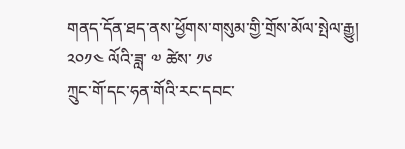གནད་དོན་ཐད་ནས་ཕྱོགས་གསུམ་གྱི་གྲོས་མོལ་སྤེལ་རྒྱུ།
༢༠༡༤ ལོའི་ཟླ་ ༧ ཚེས་ ༡༦
ཀྲུང་གོ་དང་ཧན་གོའི་རང་དབང་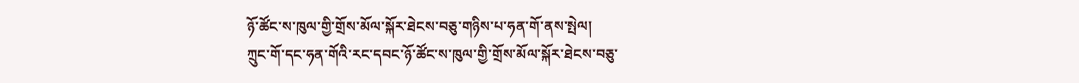ཉོ་ཚོང་ས་ཁུལ་གྱི་གྲོས་མོལ་སྐོར་ཐེངས་བཅུ་གཉིས་པ་ཧན་གོ་ནས་སྤེལ།
ཀྲུང་གོ་དང་ཧན་གོའི་རང་དབང་ཉོ་ཚོང་ས་ཁུལ་གྱི་གྲོས་མོལ་སྐོར་ཐེངས་བཅུ་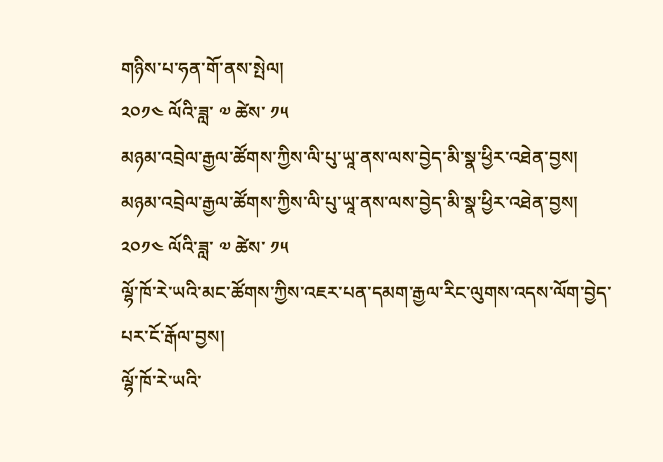གཉིས་པ་ཧན་གོ་ནས་སྤེལ།
༢༠༡༤ ལོའི་ཟླ་ ༧ ཚེས་ ༡༥
མཉམ་འབྲེལ་རྒྱལ་ཚོགས་ཀྱིས་ལི་པུ་ཡཱ་ནས་ལས་བྱེད་མི་སྣ་ཕྱིར་འཐེན་བྱས།
མཉམ་འབྲེལ་རྒྱལ་ཚོགས་ཀྱིས་ལི་པུ་ཡཱ་ནས་ལས་བྱེད་མི་སྣ་ཕྱིར་འཐེན་བྱས།
༢༠༡༤ ལོའི་ཟླ་ ༧ ཚེས་ ༡༥
ལྷོ་ཁོ་རེ་ཡའི་མང་ཚོགས་ཀྱིས་འཇར་པན་དམག་རྒྱལ་རིང་ལུགས་འདས་ལོག་བྱེད་པར་ངོ་རྒོལ་བྱས།
ལྷོ་ཁོ་རེ་ཡའི་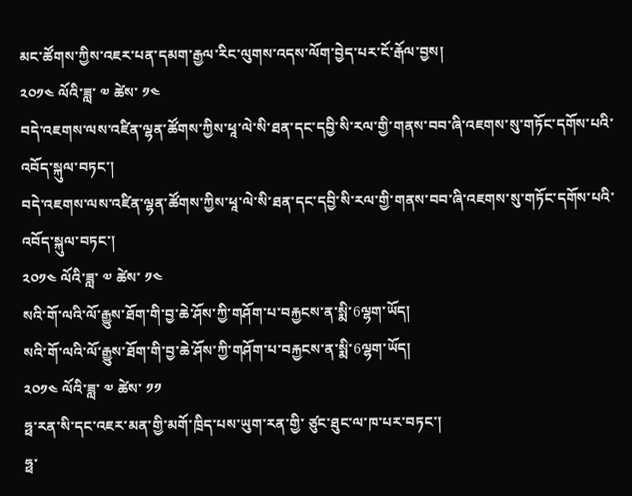མང་ཚོགས་ཀྱིས་འཇར་པན་དམག་རྒྱལ་རིང་ལུགས་འདས་ལོག་བྱེད་པར་ངོ་རྒོལ་བྱས།
༢༠༡༤ ལོའི་ཟླ་ ༧ ཚེས་ ༡༤
བདེ་འཇགས་ལས་འཛིན་ལྷན་ཚོགས་ཀྱིས་ཕཱ་ལེ་སི་ཐན་དང་དབྱི་སི་རལ་གྱི་གནས་བབ་ཞི་འཇགས་སུ་གཏོང་དགོས་པའི་འབོད་སྐུལ་བཏང་།
བདེ་འཇགས་ལས་འཛིན་ལྷན་ཚོགས་ཀྱིས་ཕཱ་ལེ་སི་ཐན་དང་དབྱི་སི་རལ་གྱི་གནས་བབ་ཞི་འཇགས་སུ་གཏོང་དགོས་པའི་འབོད་སྐུལ་བཏང་།
༢༠༡༤ ལོའི་ཟླ་ ༧ ཚེས་ ༡༤
སའི་གོ་ལའི་ལོ་རྒྱུས་ཐོག་གི་བྱ་ཆེ་ཤོས་ཀྱི་གཤོག་པ་བརྐྱངས་ན་སྨི་6ལྷག་ཡོད།
སའི་གོ་ལའི་ལོ་རྒྱུས་ཐོག་གི་བྱ་ཆེ་ཤོས་ཀྱི་གཤོག་པ་བརྐྱངས་ན་སྨི་6ལྷག་ཡོད།
༢༠༡༤ ལོའི་ཟླ་ ༧ ཚེས་ ༡༡
ཧྥ་རན་སི་དང་འཇར་མན་གྱི་མགོ་ཁྲིད་པས་ཡུག་རན་གྱི་ ཙུང་ཐུང་ལ་ཁ་པར་བཏང་།
ཧྥ་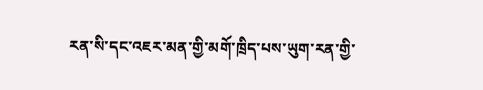རན་སི་དང་འཇར་མན་གྱི་མགོ་ཁྲིད་པས་ཡུག་རན་གྱི་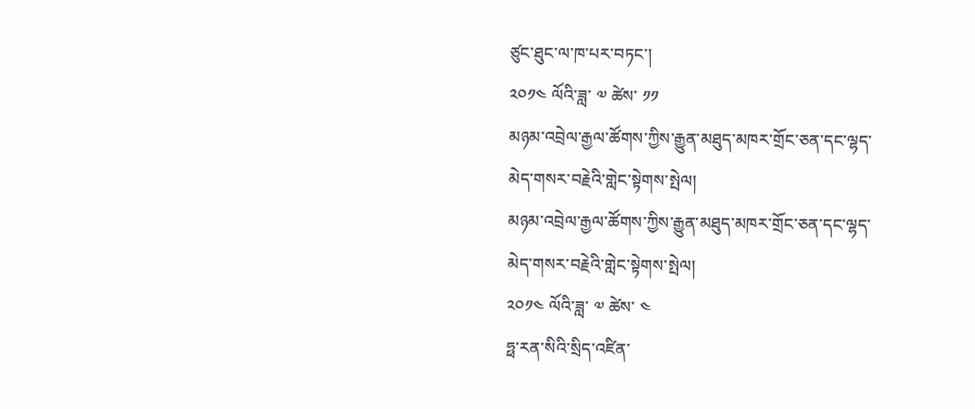ཙུང་ཐུང་ལ་ཁ་པར་བཏང་།
༢༠༡༤ ལོའི་ཟླ་ ༧ ཚེས་ ༡༡
མཉམ་འབྲེལ་རྒྱལ་ཚོགས་ཀྱིས་རྒྱུན་མཐུད་མཁར་གྲོང་ཅན་དང་ལྷད་མེད་གསར་བརྗེའི་གླེང་སྟེགས་སྤེལ།
མཉམ་འབྲེལ་རྒྱལ་ཚོགས་ཀྱིས་རྒྱུན་མཐུད་མཁར་གྲོང་ཅན་དང་ལྷད་མེད་གསར་བརྗེའི་གླེང་སྟེགས་སྤེལ།
༢༠༡༤ ལོའི་ཟླ་ ༧ ཚེས་ ༤
ཧྥ་རན་སིའི་སྲིད་འཛིན་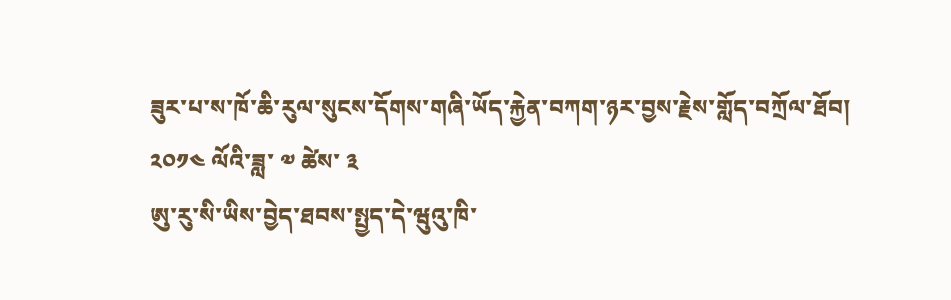ཟུར་པ་ས་ཁོ་ཆི་རུལ་སུངས་དོགས་གཞི་ཡོད་རྐྱེན་བཀག་ཉར་བྱས་རྗེས་གློད་བཀྲོལ་ཐོབ།
༢༠༡༤ ལོའི་ཟླ་ ༧ ཚེས་ ༣
ཨུ་རུ་སི་ཡིས་བྱེད་ཐབས་སྤྱད་དེ་ཝུའུ་ཁི་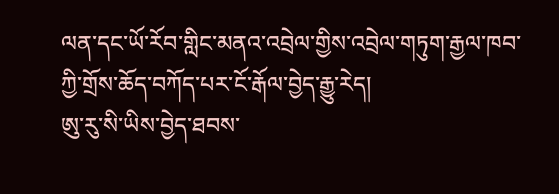ལན་དང་ཡོ་རོབ་གླིང་མནའ་འབྲེལ་གྱིས་འབྲེལ་གཏུག་རྒྱལ་ཁབ་ཀྱི་གྲོས་ཆོད་བཀོད་པར་ངོ་རྒོལ་བྱེད་རྒྱུ་རེད།
ཨུ་རུ་སི་ཡིས་བྱེད་ཐབས་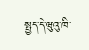སྤྱད་དེ་ཝུའུ་ཁི་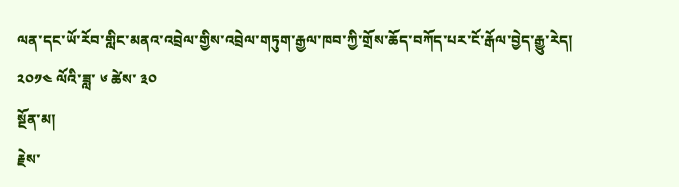ལན་དང་ཡོ་རོབ་གླིང་མནའ་འབྲེལ་གྱིས་འབྲེལ་གཏུག་རྒྱལ་ཁབ་ཀྱི་གྲོས་ཆོད་བཀོད་པར་ངོ་རྒོལ་བྱེད་རྒྱུ་རེད།
༢༠༡༤ ལོའི་ཟླ་ ༦ ཚེས་ ༣༠
སྔོན་མ།
རྗེས་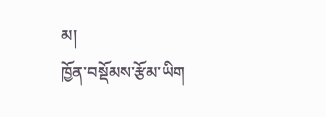མ།
ཁྱོན་བསྡོམས་རྩོམ་ཡིག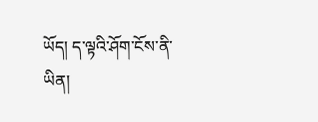ཡོད། ད་ལྟའི་ཤོག་ངོས་ནི་
ཡིན།